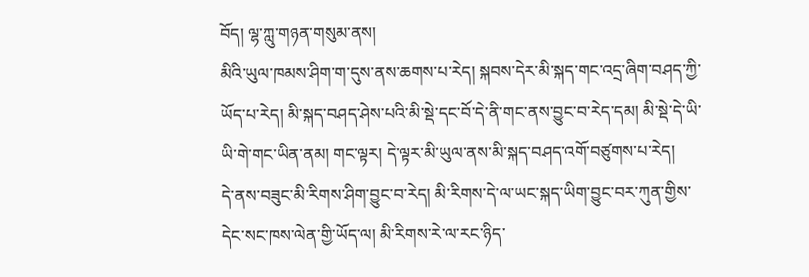བོད། ལྷ་ཀླུ་གཉན་གསུམ་ནས།
མིའི་ཡུལ་ཁམས་ཤིག་ག་དུས་ནས་ཆགས་པ་རེད། སྐབས་དེར་མི་སྐད་གང་འདྲ་ཞིག་བཤད་ཀྱི་ཡོད་པ་རེད། མི་སྐད་བཤད་ཤེས་པའི་མི་སྡེ་དང་བོ་དེ་ནི་གང་ནས་བྱུང་བ་རེད་དམ། མི་སྡེ་དེ་ཡི་ཡི་གེ་གང་ཡིན་ནམ། གང་ལྟར། དེ་ལྟར་མི་ཡུལ་ནས་མི་སྐད་བཤད་འགོ་བཙུགས་པ་རེད།
དེ་ནས་བཟུང་མི་རིགས་ཤིག་བྱུང་བ་རེད། མི་རིགས་དེ་ལ་ཡང་སྐད་ཡིག་བྱུང་བར་ཀུན་གྱིས་དེང་སང་ཁས་ལེན་གྱི་ཡོད་ལ། མི་རིགས་རེ་ལ་རང་ཉིད་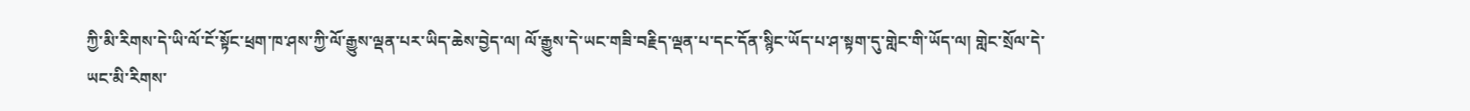ཀྱི་མི་རིགས་དེ་ཡི་ལོ་ངོ་སྟོང་ཕྲག་ཁ་ཤས་ཀྱི་ལོ་རྒྱུས་ལྡན་པར་ཡིད་ཆེས་བྱེད་ལ། ལོ་རྒྱུས་དེ་ཡང་གཟི་བརྗིད་ལྡན་པ་དང་དོན་སྙིང་ཡོད་པ་ཤ་སྟག་དུ་གླེང་གི་ཡོད་ལ། གླེང་སྲོལ་དེ་ཡང་མི་རིགས་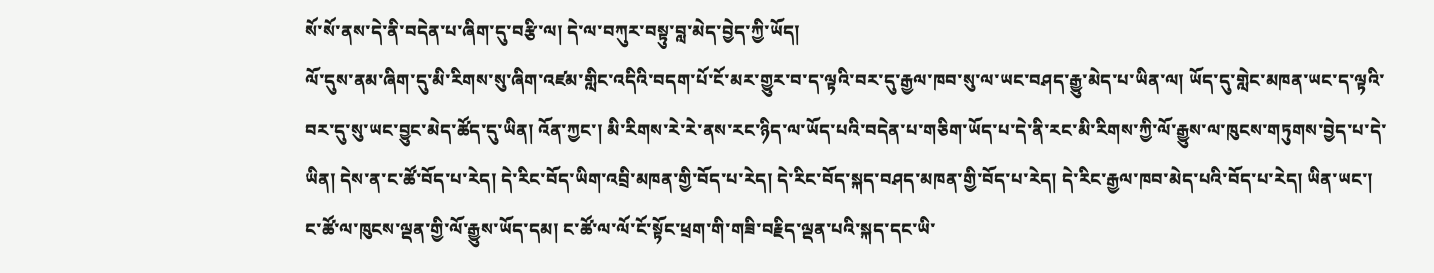སོ་སོ་ནས་དེ་ནི་བདེན་པ་ཞིག་དུ་བརྩི་ལ། དེ་ལ་བཀུར་བསྟུ་བླ་མེད་བྱེད་ཀྱི་ཡོད།
ལོ་དུས་ནམ་ཞིག་དུ་མི་རིགས་སུ་ཞིག་འཛམ་གླིང་འདིའི་བདག་པོ་ངོ་མར་གྱུར་བ་ད་ལྟའི་བར་དུ་རྒྱལ་ཁབ་སུ་ལ་ཡང་བཤད་རྒྱུ་མེད་པ་ཡིན་ལ། ཡོད་དུ་གླེང་མཁན་ཡང་ད་ལྟའི་བར་དུ་སུ་ཡང་བྱུང་མེད་ཚོད་དུ་ཡིན། འོན་ཀྱང་། མི་རིགས་རེ་རེ་ནས་རང་ཉིད་ལ་ཡོད་པའི་བདེན་པ་གཅིག་ཡོད་པ་དེ་ནི་རང་མི་རིགས་ཀྱི་ལོ་རྒྱུས་ལ་ཁུངས་གཏུགས་བྱེད་པ་དེ་ཡིན། དེས་ན་ང་ཚོ་བོད་པ་རེད། དེ་རིང་བོད་ཡིག་འབྲི་མཁན་གྱི་བོད་པ་རེད། དེ་རིང་བོད་སྐད་བཤད་མཁན་གྱི་བོད་པ་རེད། དེ་རིང་རྒྱལ་ཁབ་མེད་པའི་བོད་པ་རེད། ཡིན་ཡང་། ང་ཚོ་ལ་ཁུངས་ལྡན་གྱི་ལོ་རྒྱུས་ཡོད་དམ། ང་ཚོ་ལ་ལོ་ངོ་སྟོང་ཕྲག་གི་གཟི་བརྗིད་ལྡན་པའི་སྐད་དང་ཡི་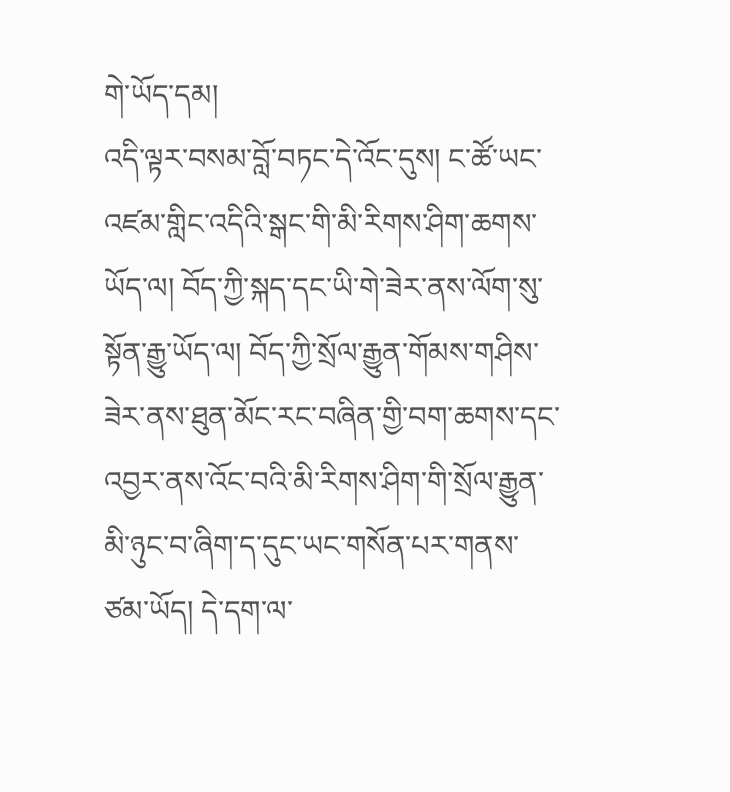གེ་ཡོད་དམ།
འདི་ལྟར་བསམ་བློ་བཏང་དེ་འོང་དུས། ང་ཚོ་ཡང་འཛམ་གླིང་འདིའི་སྒང་གི་མི་རིགས་ཤིག་ཆགས་ཡོད་ལ། བོད་ཀྱི་སྐད་དང་ཡི་གེ་ཟེར་ནས་ལོག་སུ་སྟོན་རྒྱུ་ཡོད་ལ། བོད་ཀྱི་སྲོལ་རྒྱུན་གོམས་གཤིས་ཟེར་ནས་ཐུན་མོང་རང་བཞིན་གྱི་བག་ཆགས་དང་འབྱར་ནས་འོང་བའི་མི་རིགས་ཤིག་གི་སྲོལ་རྒྱུན་མི་ཉུང་བ་ཞིག་ད་དུང་ཡང་གསོན་པར་གནས་ཙམ་ཡོད། དེ་དག་ལ་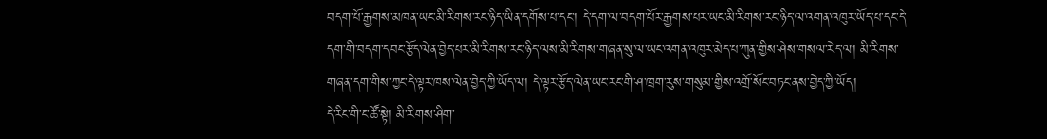བདག་པོ་རྒྱགས་མཁན་ཡང་མི་རིགས་རང་ཉིད་ཡིན་དགོས་པ་དང་། དེ་དག་ལ་བདག་པོར་རྒྱགས་པར་ཡང་མི་རིགས་རང་ཉིད་ལ་འགན་འཁུར་ཡོད་པ་དང་དེ་དག་གི་བདག་དབང་རྩོད་ལེན་བྱེད་པར་མི་རིགས་རང་ཉིད་ལས་མི་རིགས་གཞན་སུ་ལ་ཡང་འགན་འཁུར་མེད་པ་ཀུན་གྱིས་ཤེས་གསལ་རེད་ལ། མི་རིགས་གཞན་དག་གིས་ཀྱང་དེ་ལྟར་ཁས་ལེན་བྱེད་ཀྱི་ཡོད་ལ། དེ་ལྟར་རྩོད་ལེན་ཡང་རང་གི་ཤ་ཁྲག་རུས་གསུམ་གྱིས་འགྲོ་སོང་བཏང་ནས་བྱེད་ཀྱི་ཡོད།
དེ་རིང་གི་ང་ཚོ་སྟེ། མི་རིགས་ཤིག་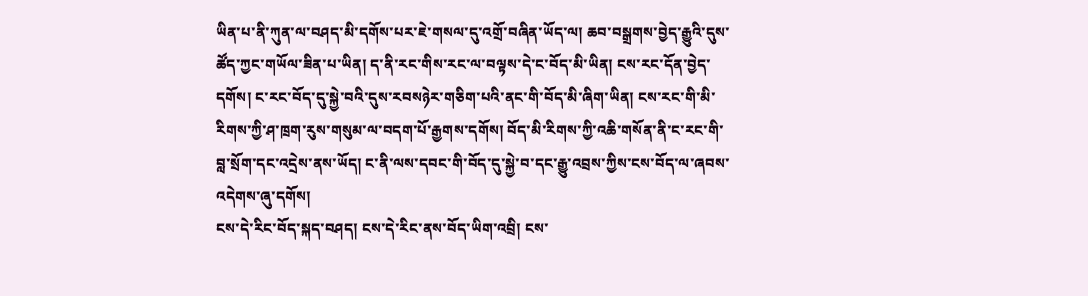ཡིན་པ་ནི་ཀུན་ལ་བཤད་མི་དགོས་པར་ཇེ་གསལ་དུ་འགྲོ་བཞིན་ཡོད་ལ། ཆབ་བསྒྲགས་བྱེད་རྒྱུའི་དུས་ཚོད་ཀྱང་གཡོལ་ཟིན་པ་ཡིན། ད་ནི་རང་གིས་རང་ལ་བལྟས་དེ་ང་བོད་མི་ཡིན། ངས་རང་དོན་བྱེད་དགོས། ང་རང་བོད་དུ་སྐྱེ་བའི་དུས་རབསཉེར་གཅིག་པའི་ནང་གི་བོད་མི་ཞིག་ཡིན། ངས་རང་གི་མི་རིགས་ཀྱི་ཤ་ཁྲག་རུས་གསུམ་ལ་བདག་པོ་རྒྱགས་དགོས། བོད་མི་རིགས་ཀྱི་འཆི་གསོན་ནི་ང་རང་གི་བླ་སྲོག་དང་འདྲེས་ནས་ཡོད། ང་ནི་ལས་དབང་གི་བོད་དུ་སྐྱེ་བ་དང་རྒྱུ་འབྲས་ཀྱིས་ངས་བོད་ལ་ཞབས་འདེགས་ཞུ་དགོས།
ངས་དེ་རིང་བོད་སྐད་བཤད། ངས་དེ་རིང་ནས་བོད་ཡིག་འབྲི། ངས་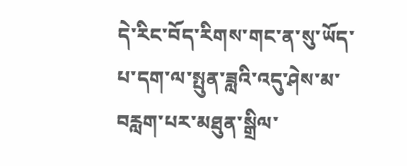དེ་རིང་བོད་རིགས་གང་ན་སུ་ཡོད་པ་དག་ལ་སྤུན་ཟླའི་འདུ་ཤེས་མ་བརླག་པར་མཐུན་སྒྲིལ་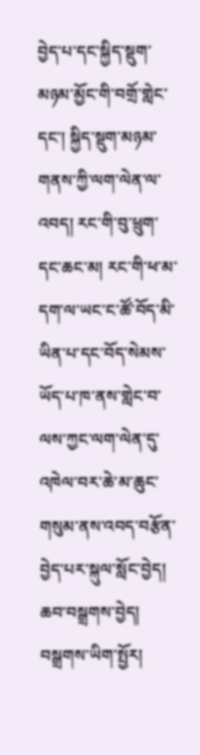བྱེད་པ་དང་སྐྱིད་སྡུག་མཉམ་མྱོང་གི་བགྲོ་གླེང་དང་། སྐྱིད་སྡུག་མཉམ་གནས་ཀྱི་ལག་ལེན་ལ་འབད། རང་གི་བུ་ཕྲུག་དང་ཆང་མ། རང་གི་ཕ་མ་དག་ལ་ཡང་ང་ཚོ་བོད་མི་ཡིན་པ་དང་བོད་སེམས་ཡོད་པ་ཁ་ནས་གླེང་བ་ལས་ཀྱང་ལག་ལེན་དུ་འཁེལ་བར་ཆེ་མ་ཆུང་གསུམ་ནས་འབད་བརྩོན་བྱེད་པར་སྐུལ་སློང་བྱེད། ཆབ་བསྒྲགས་བྱེད། བསྒྲགས་ཡིག་སྤྱོར།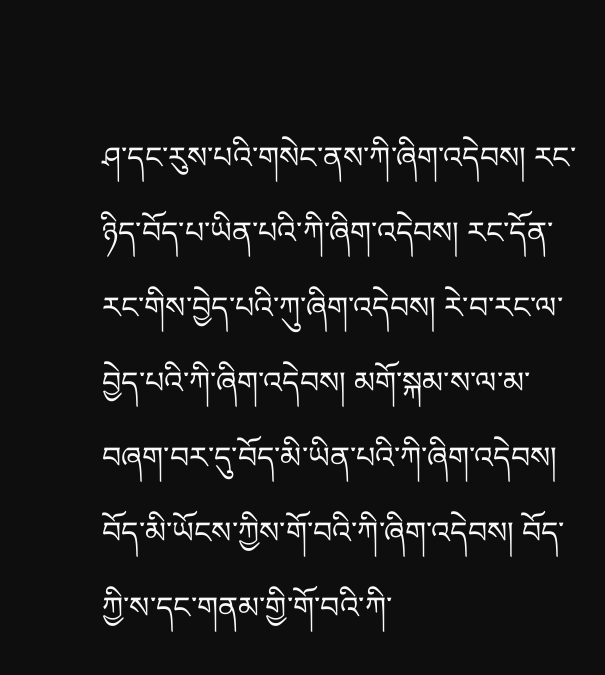ཤ་དང་རུས་པའི་གསེང་ནས་ཀི་ཞིག་འདེབས། རང་ཉིད་བོད་པ་ཡིན་པའི་ཀི་ཞིག་འདེབས། རང་དོན་རང་གིས་བྱེད་པའི་ཀུ་ཞིག་འདེབས། རེ་བ་རང་ལ་བྱེད་པའི་ཀི་ཞིག་འདེབས། མགོ་སྐམ་ས་ལ་མ་བཞག་བར་དུ་བོད་མི་ཡིན་པའི་ཀི་ཞིག་འདེབས། བོད་མི་ཡོངས་ཀྱིས་གོ་བའི་ཀི་ཞིག་འདེབས། བོད་ཀྱི་ས་དང་གནམ་གྱི་གོ་བའི་ཀི་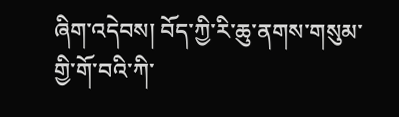ཞིག་འདེབས། བོད་ཀྱི་རི་ཆུ་ནགས་གསུམ་གྱི་གོ་བའི་ཀི་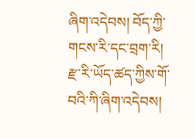ཞིག་འདེབས། བོད་ཀྱི་གངས་རི་དང་བྲག་རི། རྫ་རི་ཡོད་ཚད་ཀྱིས་གོ་བའི་ཀི་ཞིག་འདེབས།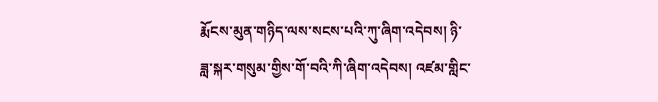རྨོངས་མུན་གཉིད་ལས་སངས་པའི་ཀུ་ཞིག་འདེབས། ཉི་ཟླ་སྐར་གསུམ་གྱིས་གོ་བའི་ཀི་ཞིག་འདེབས། འཛམ་གླིང་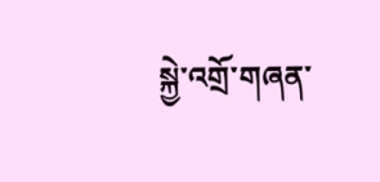སྐྱེ་འགྲོ་གཞན་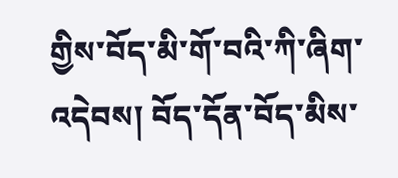གྱིས་བོད་མི་གོ་བའི་ཀི་ཞིག་འདེབས། བོད་དོན་བོད་མིས་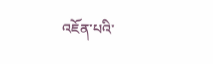འཇོན་པའི་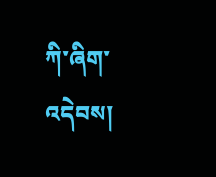ཀི་ཞིག་འདེབས།